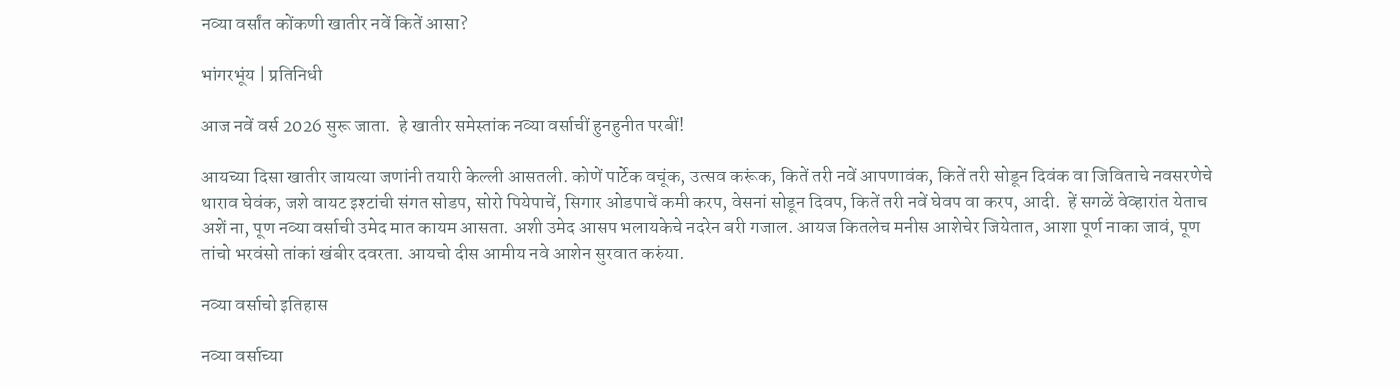नव्या वर्सांत कोंकणी खातीर नवें कितें आसा?

भांगरभूंय | प्रतिनिधी

आज नवें वर्स 2026 सुरू जाता.  हे खातीर समेस्तांक नव्या वर्साचीं हुनहुनीत परबीं!

आयच्या दिसा खातीर जायत्या जणांनी तयारी केल्ली आसतली. कोणें पार्टेक वचूंक, उत्सव करूंक, कितें तरी नवें आपणावंक, कितें तरी सोडून दिवंक वा जिविताचे नवसरणेचे थाराव घेवंक, जशे वायट इश्टांची संगत सोडप, सोरो पियेपाचें, सिगार ओडपाचें कमी करप, वेसनां सोडून दिवप, कितें तरी नवें घेवप वा करप, आदी.  हें सगळें वेव्हारांत येताच अशें ना, पूण नव्या वर्साची उमेद मात कायम आसता. अशी उमेद आसप भलायकेचे नदरेन बरी गजाल. आयज कितलेच मनीस आशेचेर जियेतात, आशा पूर्ण नाका जावं, पूण तांचो भरवंसो तांकां खंबीर दवरता. आयचो दीस आमीय नवे आशेन सुरवात करुंया.

नव्या वर्साचो इतिहास

नव्या वर्साच्या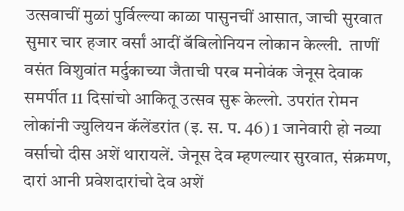उत्सवाचीं मुळां पुर्विल्ल्या काळा पासुनचीं आसात, जाची सुरवात सुमार चार हजार वर्सां आदीं बॅबिलोनियन लोकान केल्ली.  ताणीं वसंत विशुवांत मर्दुकाच्या जैताची परब मनोवंक जेनूस देवाक समर्पीत 11 दिसांचो आकितू उत्सव सुरू केल्लो. उपरांत रोमन लोकांनी ज्युलियन कॅलेंडरांत (इ. स. प. 46) 1 जानेवारी हो नव्या वर्साचो दीस अशें थारायलें. जेनूस देव म्हणल्यार सुरवात, संक्रमण, दारां आनी प्रवेशदारांचो देव अशें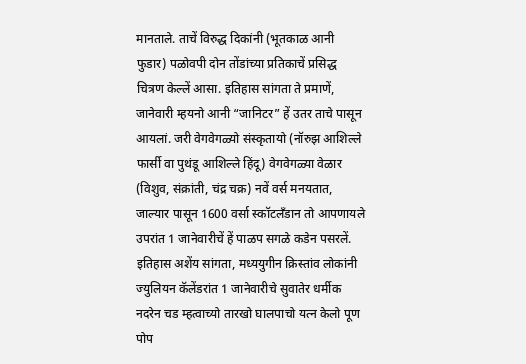मानताले. ताचें विरुद्ध दिकांनी (भूतकाळ आनी फुडार) पळोवपी दोन तोंडांच्या प्रतिकाचें प्रसिद्ध चित्रण केल्लें आसा. इतिहास सांगता ते प्रमाणें, जानेवारी म्हयनो आनी “जानिटर” हें उतर ताचे पासून आयलां. जरी वेगवेगळ्यो संस्कृतायो (नॉरुझ आशिल्ले फार्सी वा पुथंडू आशिल्ले हिंदू) वेगवेगळ्या वेळार (विशुव, संक्रांती, चंद्र चक्र) नवें वर्स मनयतात, जाल्यार पासून 1600 वर्सा स्कॉटलँडान तो आपणायले उपरांत 1 जानेवारीचें हें पाळप सगळे कडेन पसरलें. इतिहास अशेंय सांगता, मध्ययुगीन क्रिस्तांव लोकांनी ज्युलियन कॅलेंडरांत 1 जानेवारीचे सुवातेर धर्मीक नदरेन चड म्हत्वाच्यो तारखो घालपाचो यत्न केलो पूण पोप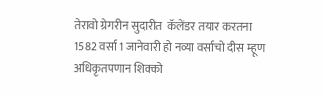तेरावो ग्रेगरीन सुदारीत  कॅलेंडर तयार करतना 1582 वर्सा 1 जानेवारी हो नव्या वर्साचो दीस म्हूण अधिकृतपणान शिक्को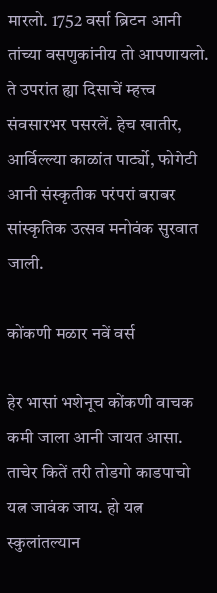मारलो. 1752 वर्सा ब्रिटन आनी तांच्या वसणुकांनीय तो आपणायलो. ते उपरांत ह्या दिसाचें म्हत्त्व संवसारभर पसरलें. हेच खातीर, आर्विल्ल्या काळांत पार्ट्यो, फोगेटी आनी संस्कृतीक परंपरां बराबर सांस्कृतिक उत्सव मनोवंक सुरवात जाली.

कोंकणी मळार नवें वर्स

हेर भासां भशेनूच कोंकणी वाचक कमी जाला आनी जायत आसा. ताचेर कितें तरी तोडगो काडपाचो यत्न जावंक जाय. हो यत्न स्कुलांतल्यान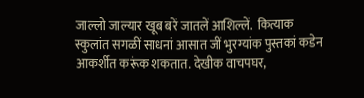जाल्लो जाल्यार खूब बरें जातलें आशिल्लें.  कित्याक स्कुलांत सगळीं साधनां आसात जीं भुरग्यांक पुस्तकां कडेन आकर्शीत करूंक शकतात. देखीक वाचपघर,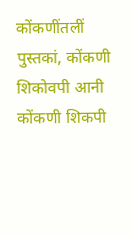कोंकणींतलीं पुस्तकां, कोंकणी शिकोवपी आनी कोंकणी शिकपी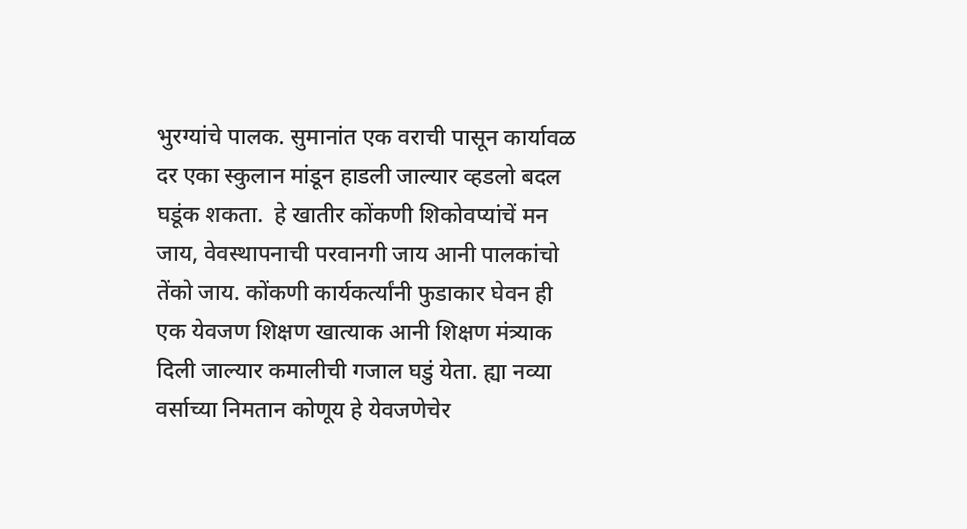भुरग्यांचे पालक. सुमानांत एक वराची पासून कार्यावळ दर एका स्कुलान मांडून हाडली जाल्यार व्हडलो बदल घडूंक शकता.  हे खातीर कोंकणी शिकोवप्यांचें मन जाय, वेवस्थापनाची परवानगी जाय आनी पालकांचो तेंको जाय. कोंकणी कार्यकर्त्यांनी फुडाकार घेवन ही एक येवजण शिक्षण खात्याक आनी शिक्षण मंत्र्याक दिली जाल्यार कमालीची गजाल घडुं येता. ह्या नव्या वर्साच्या निमतान कोणूय हे येवजणेचेर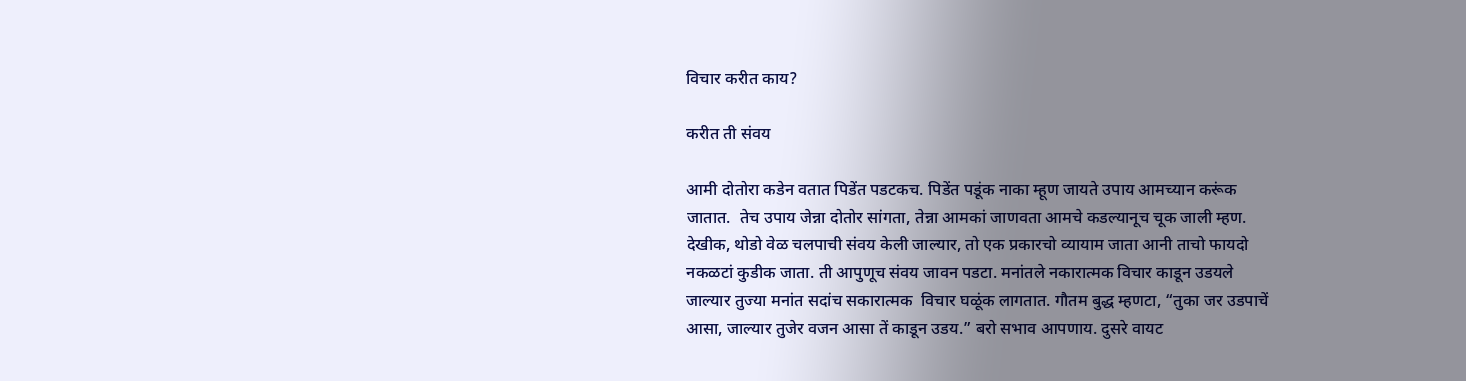विचार करीत काय?

करीत ती संवय

आमी दोतोरा कडेन वतात पिडेंत पडटकच. पिडेंत पडूंक नाका म्हूण जायते उपाय आमच्यान करूंक जातात.  तेच उपाय जेन्ना दोतोर सांगता, तेन्ना आमकां जाणवता आमचे कडल्यानूच चूक जाली म्हण. देखीक, थोडो वेळ चलपाची संवय केली जाल्यार, तो एक प्रकारचो व्यायाम जाता आनी ताचो फायदो नकळटां कुडीक जाता. ती आपुणूच संवय जावन पडटा. मनांतले नकारात्मक विचार काडून उडयले जाल्यार तुज्या मनांत सदांच सकारात्मक  विचार घळूंक लागतात. गौतम बुद्ध म्हणटा, “तुका जर उडपाचें आसा, जाल्यार तुजेर वजन आसा तें काडून उडय.” बरो सभाव आपणाय. दुसरे वायट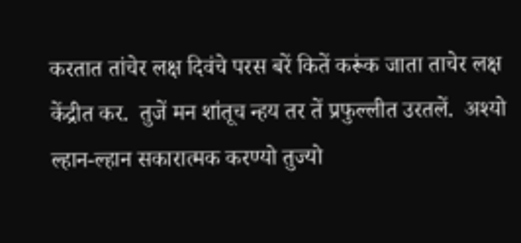करतात तांचेर लक्ष दिवंचे परस बरें कितें करूंक जाता ताचेर लक्ष केंद्रीत कर.  तुजें मन शांतूच न्हय तर तें प्रफुल्लीत उरतलें.  अश्यो ल्हान-ल्हान सकारात्मक करण्यो तुज्यो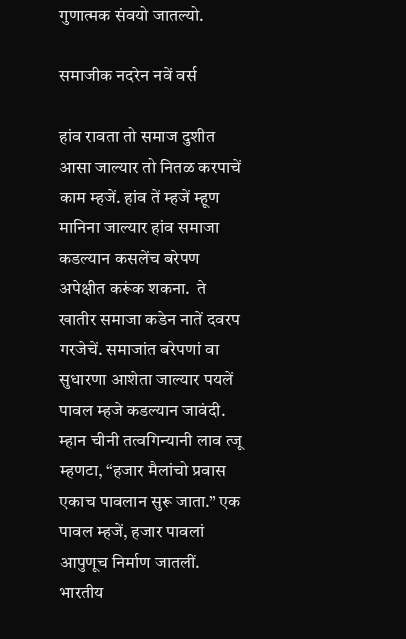गुणात्मक संवयो जातल्यो.

समाजीक नदरेन नवें वर्स

हांव रावता तो समाज दुशीत आसा जाल्यार तो नितळ करपाचें काम म्हजें. हांव तें म्हजें म्हूण मानिना जाल्यार हांव समाजा कडल्यान कसलेंच बरेपण अपेक्षीत करूंक शकना.  ते खातीर समाजा कडेन नातें दवरप गरजेचें. समाजांत बरेपणां वा सुधारणा आशेता जाल्यार पयलें पावल म्हजे कडल्यान जावंदी.  म्हान चीनी तत्वगिन्यानी लाव त्जू म्हणटा, “हजार मैलांचो प्रवास एकाच पावलान सुरू जाता.” एक पावल म्हजें, हजार पावलां आपुणूच निर्माण जातलीं. भारतीय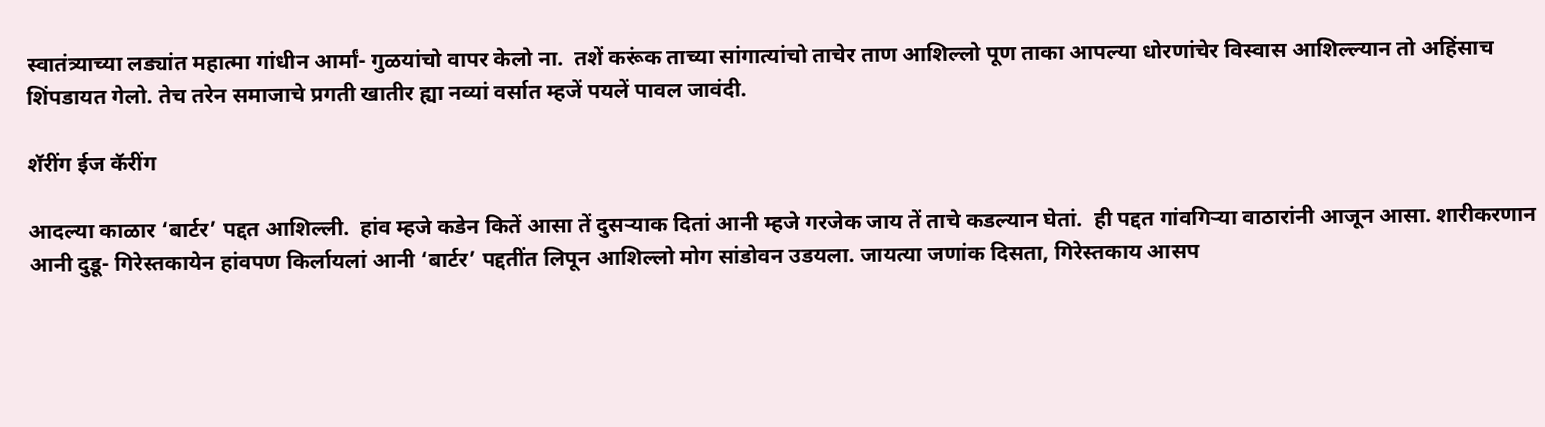स्वातंत्र्याच्या लड्यांत महात्मा गांधीन आर्मां- गुळयांचो वापर केलो ना.  तशें करूंक ताच्या सांगात्यांचो ताचेर ताण आशिल्लो पूण ताका आपल्या धोरणांचेर विस्वास आशिल्ल्यान तो अहिंसाच शिंपडायत गेलो. तेच तरेन समाजाचे प्रगती खातीर ह्या नव्यां वर्सात म्हजें पयलें पावल जावंदी.

शॅरींग ईज कॅरींग

आदल्या काळार ‘बार्टर’ पद्दत आशिल्ली.  हांव म्हजे कडेन कितें आसा तें दुसऱ्याक दितां आनी म्हजे गरजेक जाय तें ताचे कडल्यान घेतां.  ही पद्दत गांवगिऱ्या वाठारांनी आजून आसा. शारीकरणान आनी दुडू- गिरेस्तकायेन हांवपण किर्लायलां आनी ‘बार्टर’ पद्दतींत लिपून आशिल्लो मोग सांडोवन उडयला. जायत्या जणांक दिसता, गिरेस्तकाय आसप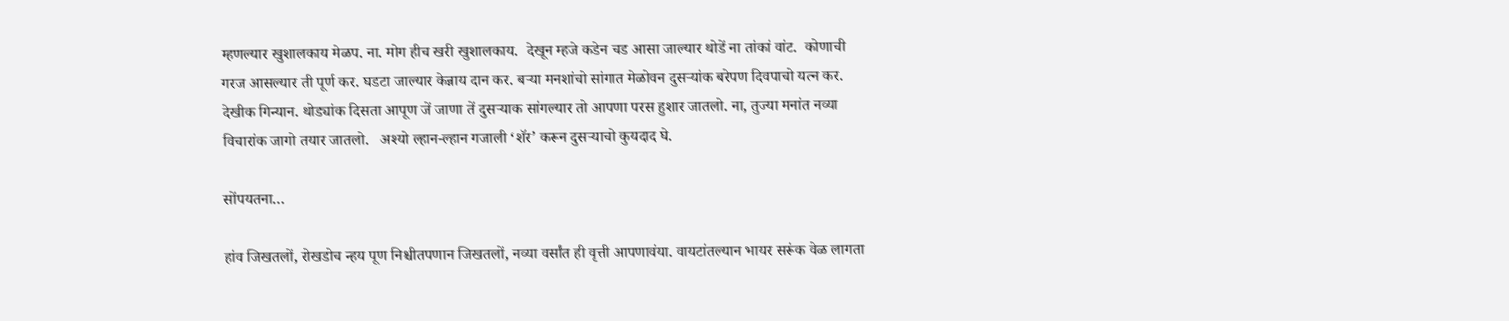म्हणल्यार खुशालकाय मेळप. ना. मोग हीच खरी खुशालकाय.  देखून म्हजे कडेन चड आसा जाल्यार थोडें ना तांकां वांट.  कोणाची गरज आसल्यार ती पूर्ण कर. घडटा जाल्यार केन्नाय दान कर. बऱ्या मनशांचो सांगात मेळोवन दुसऱ्यांक बरेपण दिवपाचो यत्न कर. देखीक गिन्यान. थोड्यांक दिसता आपूण जें जाणा तें दुसऱ्याक सांगल्यार तो आपणा परस हुशार जातलो. ना, तुज्या मनांत नव्या विचारांक जागो तयार जातलो.   अश्यो ल्हान-ल्हान गजाली ‘शॅर’ करून दुसऱ्याचो कुयदाद घे.

सोंपयतना…

हांव जिखतलों, रोखडोच न्हय पूण निश्चीतपणान जिखतलों, नव्या वर्सांत ही वृत्ती आपणावंया. वायटांतल्यान भायर सरूंक वेळ लागता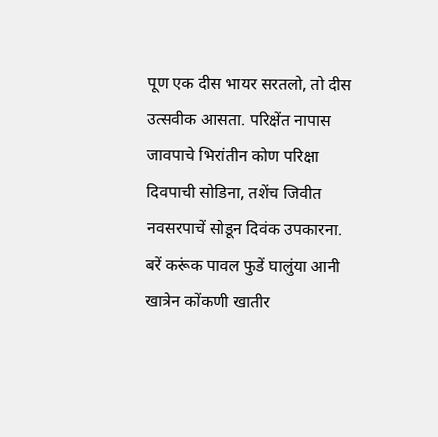पूण एक दीस भायर सरतलो, तो दीस उत्सवीक आसता. परिक्षेंत नापास जावपाचे भिरांतीन कोण परिक्षा दिवपाची सोडिना, तशेंच जिवीत नवसरपाचें सोडून दिवंक उपकारना. बरें करूंक पावल फुडें घालुंया आनी खात्रेन कोंकणी खातीर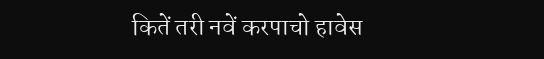कितें तरी नवें करपाचो हावेस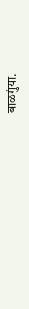बाळगुंया.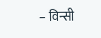– विन्सी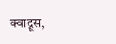क्वाद्रूस,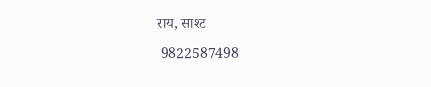राय, साश्ट

 9822587498